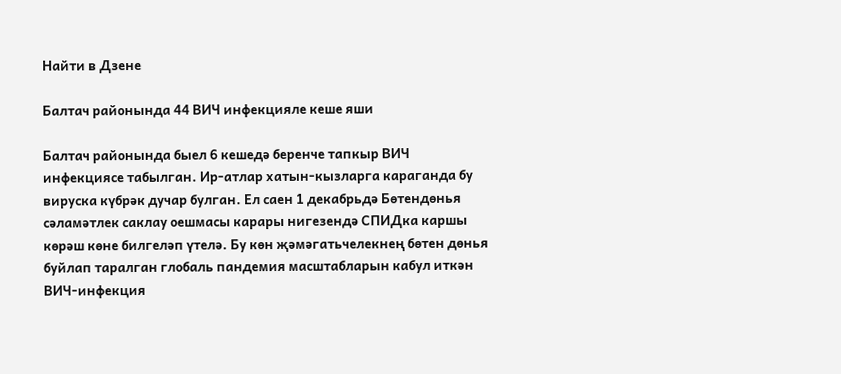Найти в Дзене

Балтач районында 44 ВИЧ инфекцияле кеше яши

Балтач районында быел 6 кешедә беренче тапкыр ВИЧ инфекциясе табылган. Ир-атлар хатын-кызларга караганда бу вируска күбрәк дучар булган. Ел саен 1 декабрьдә Бөтендөнья сәламәтлек саклау оешмасы карары нигезендә СПИДка каршы көрәш көне билгеләп үтелә. Бу көн җәмәгатьчелекнең бөтен дөнья буйлап таралган глобаль пандемия масштабларын кабул иткән ВИЧ-инфекция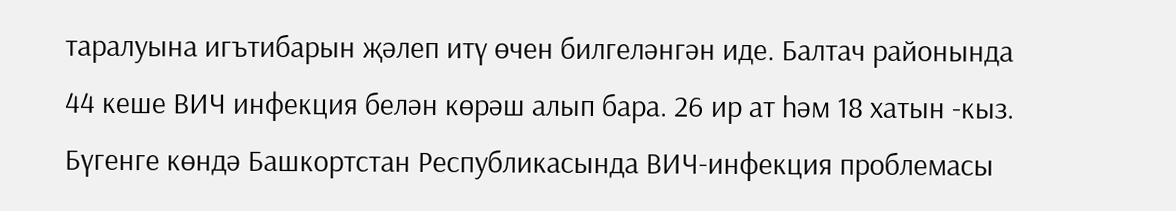таралуына игътибарын җәлеп итү өчен билгеләнгән иде. Балтач районында 44 кеше ВИЧ инфекция белән көрәш алып бара. 26 ир ат һәм 18 хатын -кыз. Бүгенге көндә Башкортстан Республикасында ВИЧ-инфекция проблемасы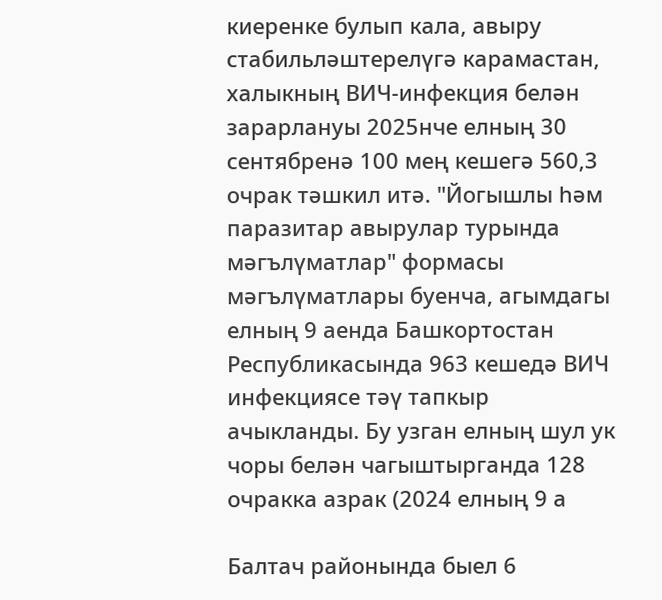киеренке булып кала, авыру стабильләштерелүгә карамастан, халыкның ВИЧ-инфекция белән зарарлануы 2025нче елның 30 сентябренә 100 мең кешегә 560,3 очрак тәшкил итә. "Йогышлы һәм паразитар авырулар турында мәгълүматлар" формасы мәгълүматлары буенча, агымдагы елның 9 аенда Башкортостан Республикасында 963 кешедә ВИЧ инфекциясе тәү тапкыр ачыкланды. Бу узган елның шул ук чоры белән чагыштырганда 128 очракка азрак (2024 елның 9 а

Балтач районында быел 6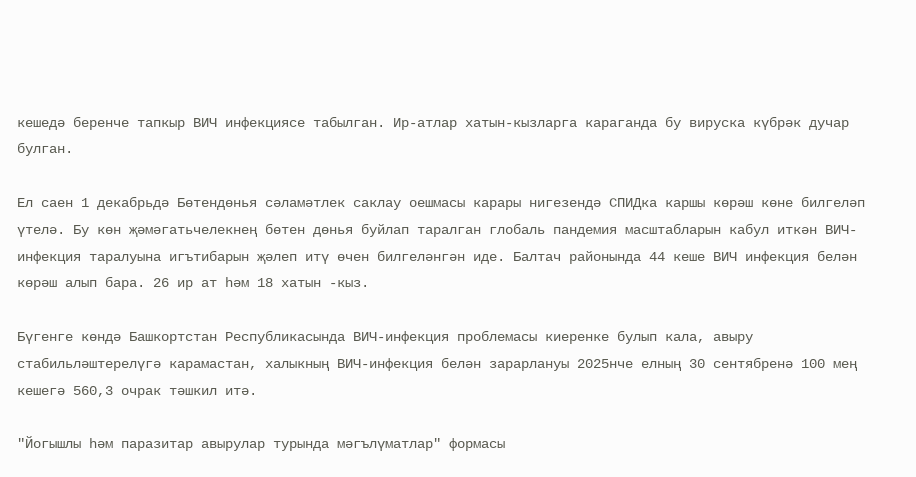кешедә беренче тапкыр ВИЧ инфекциясе табылган. Ир-атлар хатын-кызларга караганда бу вируска күбрәк дучар булган.

Ел саен 1 декабрьдә Бөтендөнья сәламәтлек саклау оешмасы карары нигезендә СПИДка каршы көрәш көне билгеләп үтелә. Бу көн җәмәгатьчелекнең бөтен дөнья буйлап таралган глобаль пандемия масштабларын кабул иткән ВИЧ-инфекция таралуына игътибарын җәлеп итү өчен билгеләнгән иде. Балтач районында 44 кеше ВИЧ инфекция белән көрәш алып бара. 26 ир ат һәм 18 хатын -кыз.

Бүгенге көндә Башкортстан Республикасында ВИЧ-инфекция проблемасы киеренке булып кала, авыру стабильләштерелүгә карамастан, халыкның ВИЧ-инфекция белән зарарлануы 2025нче елның 30 сентябренә 100 мең кешегә 560,3 очрак тәшкил итә.

"Йогышлы һәм паразитар авырулар турында мәгълүматлар" формасы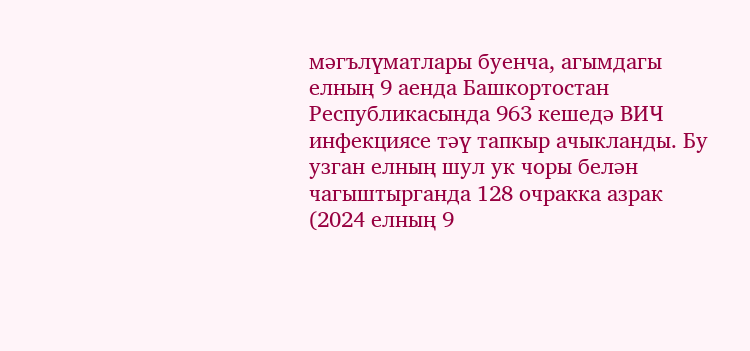мәгълүматлары буенча, агымдагы елның 9 аенда Башкортостан Республикасында 963 кешедә ВИЧ инфекциясе тәү тапкыр ачыкланды. Бу узган елның шул ук чоры белән чагыштырганда 128 очракка азрак (2024 елның 9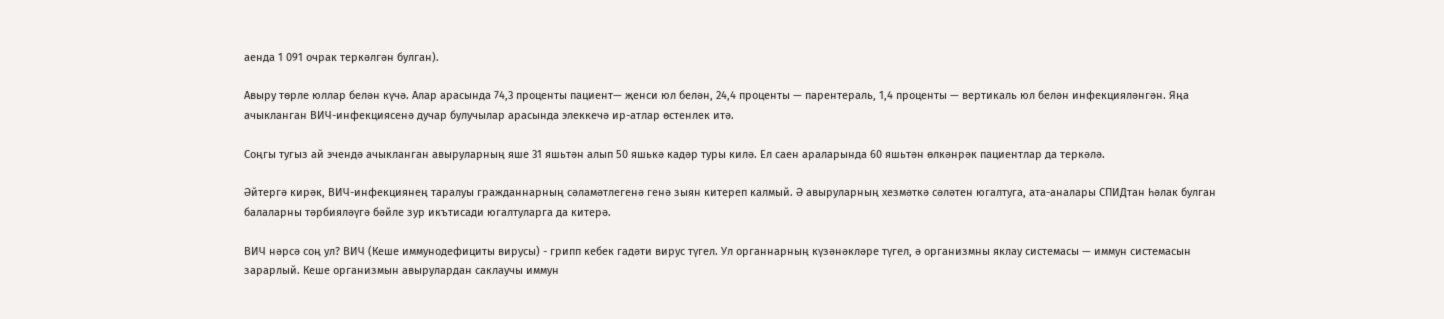аенда 1 091 очрак теркәлгән булган).

Авыру төрле юллар белән күчә. Алар арасында 74,3 проценты пациент— җенси юл белән, 24,4 проценты — парентераль, 1,4 проценты — вертикаль юл белән инфекцияләнгән. Яңа ачыкланган ВИЧ-инфекциясенә дучар булучылар арасында элеккечә ир-атлар өстенлек итә.

Соңгы тугыз ай эчендә ачыкланган авыруларның яше 31 яшьтән алып 50 яшькә кадәр туры килә. Ел саен араларында 60 яшьтән өлкәнрәк пациентлар да теркәлә.

Әйтергә кирәк, ВИЧ-инфекциянең таралуы гражданнарның сәламәтлегенә генә зыян китереп калмый. Ә авыруларның хезмәткә сәләтен югалтуга, ата-аналары СПИДтан һәлак булган балаларны тәрбияләүгә бәйле зур икътисади югалтуларга да китерә.

ВИЧ нәрсә соң ул? ВИЧ (Кеше иммунодефициты вирусы) - грипп кебек гадәти вирус түгел. Ул органнарның күзәнәкләре түгел, ә организмны яклау системасы — иммун системасын зарарлый. Кеше организмын авырулардан саклаучы иммун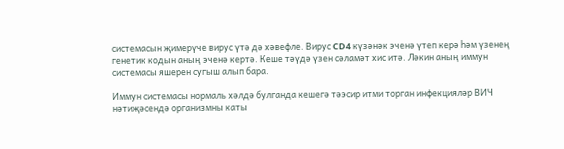системасын җимерүче вирус үтә дә хәвефле. Вирус CD4 күзәнәк эченә үтеп керә һәм үзенең генетик кодын аның эченә кертә. Кеше тәүдә үзен сәламәт хис итә. Ләкин аның иммун системасы яшерен сугыш алып бара.

Иммун системасы нормаль хәлдә булганда кешегә тәэсир итми торган инфекцияләр ВИЧ нәтиҗәсендә организмны каты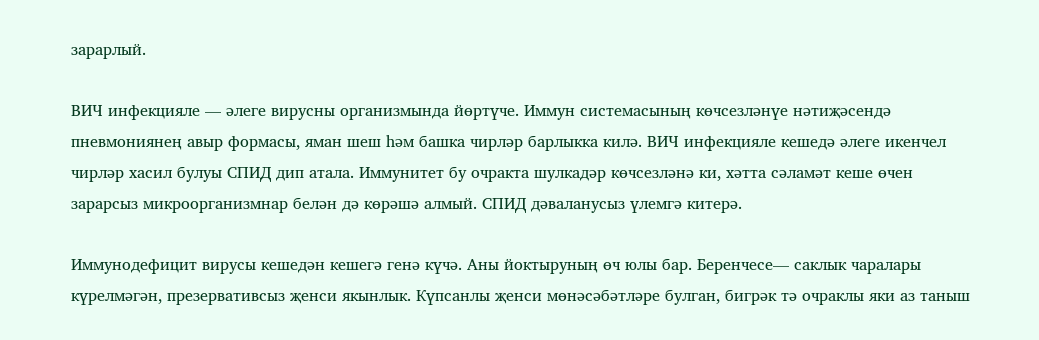зарарлый.

ВИЧ инфекцияле — әлеге вирусны организмында йөртүче. Иммун системасының көчсезләнүе нәтиҗәсендә пневмониянең авыр формасы, яман шеш һәм башка чирләр барлыкка килә. ВИЧ инфекцияле кешедә әлеге икенчел чирләр хасил булуы СПИД дип атала. Иммунитет бу очракта шулкадәр көчсезләнә ки, хәтта сәламәт кеше өчен зарарсыз микроорганизмнар белән дә көрәшә алмый. СПИД дәваланусыз үлемгә китерә.

Иммунодефицит вирусы кешедән кешегә генә күчә. Аны йоктыруның өч юлы бар. Беренчесе— саклык чаралары күрелмәгән, презервативсыз җенси якынлык. Күпсанлы җенси мөнәсәбәтләре булган, бигрәк тә очраклы яки аз таныш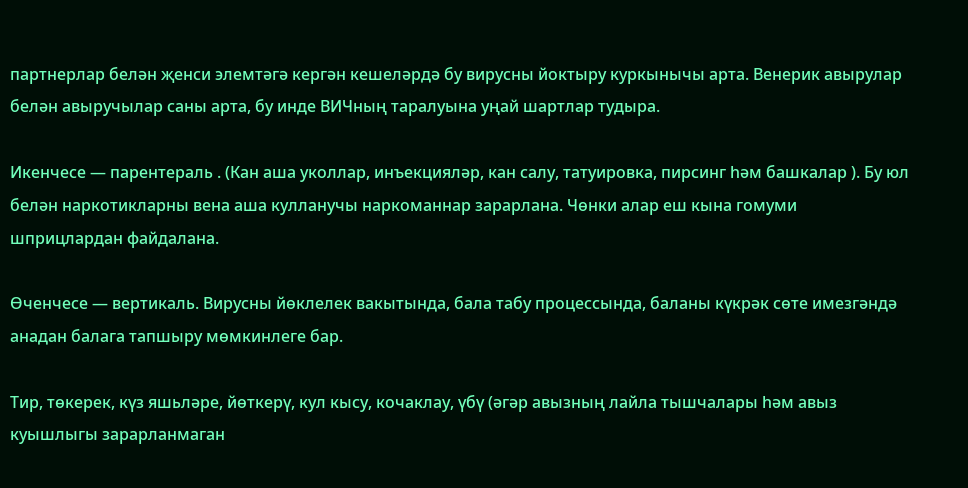партнерлар белән җенси элемтәгә кергән кешеләрдә бу вирусны йоктыру куркынычы арта. Венерик авырулар белән авыручылар саны арта, бу инде ВИЧның таралуына уңай шартлар тудыра.

Икенчесе — парентераль . (Кан аша уколлар, инъекцияләр, кан салу, татуировка, пирсинг һәм башкалар ). Бу юл белән наркотикларны вена аша кулланучы наркоманнар зарарлана. Чөнки алар еш кына гомуми шприцлардан файдалана.

Өченчесе — вертикаль. Вирусны йөклелек вакытында, бала табу процессында, баланы күкрәк сөте имезгәндә анадан балага тапшыру мөмкинлеге бар.

Тир, төкерек, күз яшьләре, йөткерү, кул кысу, кочаклау, үбү (әгәр авызның лайла тышчалары һәм авыз куышлыгы зарарланмаган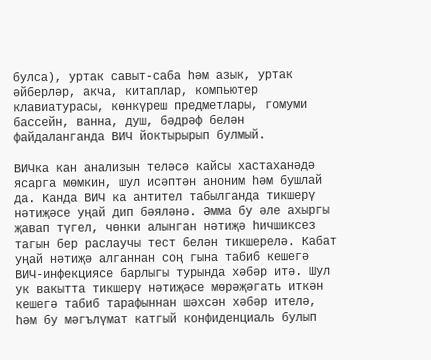булса), уртак савыт-саба һәм азык, уртак әйберләр, акча, китаплар, компьютер клавиатурасы, көнкүреш предметлары, гомуми бассейн, ванна, душ, бәдрәф белән файдаланганда ВИЧ йоктырырып булмый.

ВИЧка кан анализын теләсә кайсы хастаханәдә ясарга мөмкин, шул исәптән аноним һәм бушлай да. Канда ВИЧ ка антител табылганда тикшерү нәтиҗәсе уңай дип бәяләнә. Әмма бу әле ахыргы җавап түгел, чөнки алынган нәтиҗә һичшиксез тагын бер раслаучы тест белән тикшерелә. Кабат уңай нәтиҗә алганнан соң гына табиб кешегә ВИЧ-инфекциясе барлыгы турында хәбәр итә. Шул ук вакытта тикшерү нәтиҗәсе мөрәҗәгать иткән кешегә табиб тарафыннан шәхсән хәбәр ителә, һәм бу мәгълүмат катгый конфиденциаль булып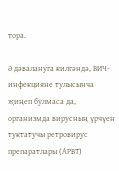тора.

Ә дәвалануга килгәндә, ВИЧ-инфекцияне тулысынча җиңеп булмаса да, организмда вирусның үрчүен туктатучы ретровирус препаратлары (АРВТ)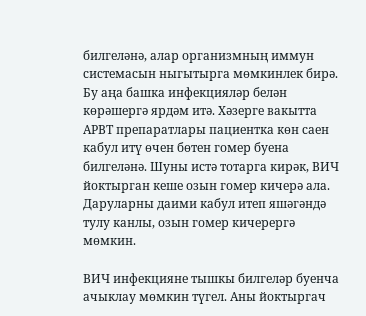билгеләнә, алар организмның иммун системасын ныгытырга мөмкинлек бирә. Бу аңа башка инфекцияләр белән көрәшергә ярдәм итә. Хәзерге вакытта АРВТ препаратлары пациентка көн саен кабул итү өчен бөтен гомер буена билгеләнә. Шуны истә тотарга кирәк, ВИЧ йоктырган кеше озын гомер кичерә ала. Даруларны даими кабул итеп яшәгәндә тулу канлы, озын гомер кичерергә мөмкин.

ВИЧ инфекцияне тышкы билгеләр буенча ачыклау мөмкин түгел. Аны йоктыргач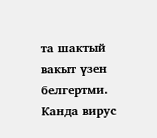та шактый вакыт үзен белгертми. Канда вирус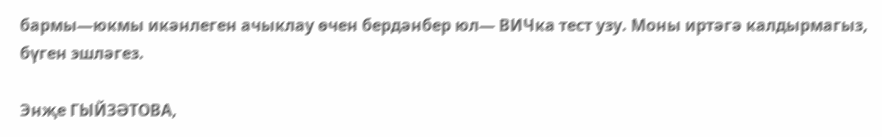бармы—юкмы икәнлеген ачыклау өчен бердәнбер юл— ВИЧка тест узу. Моны иртәгә калдырмагыз, бүген эшләгез.

Энҗе ГЫЙЗӘТОВА,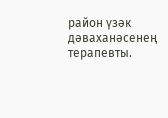район үзәк дәваханәсенең терапевты.